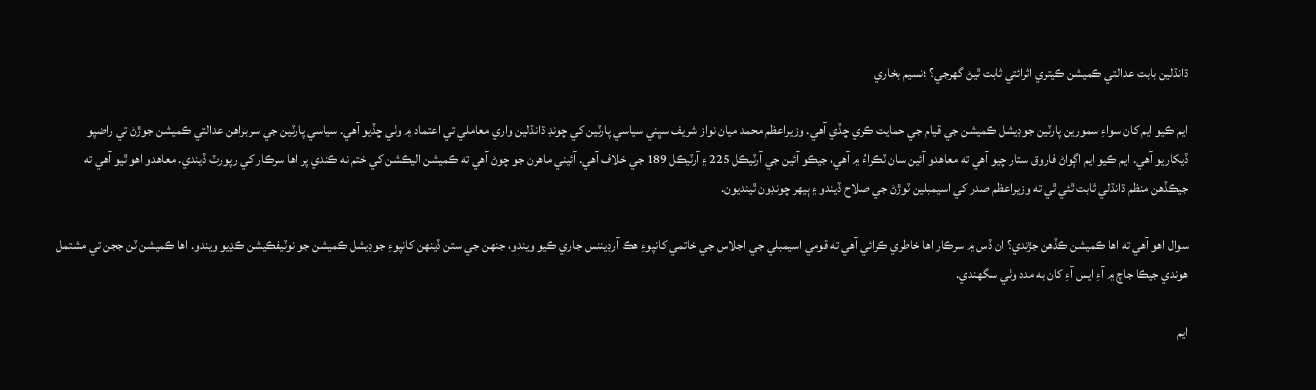ڌانڌلين بابت عدالتي ڪميشن ڪيتري اثرائتي ثابت ٿيڻ گهرجي؟ ؛نسيم بخاري

ايم ڪيو ايم کان سواءِ سمورين پارٽين جوڊيشل ڪميشن جي قيام جي حمايت ڪري ڇڏي آهي. وزيراعظم محمد ميان نواز شريف سڀني سياسي پارٽين کي چونڊ ڌانڌلين واري معاملي تي اعتماد ۾ وٺي ڇڏيو آهي. سياسي پارٽين جي سربراهن عدالتي ڪميشن جوڙڻ تي راضپو ڏيکاريو آهي. ايم ڪيو ايم اڳواڻ فاروق ستار چيو آهي ته معاهدو آئين سان ٽڪراءُ ۾ آهي، جيڪو آئين جي آرٽيڪل 225 ۽ آرٽيڪل 189 جي خلاف آهي. آئيني ماهرن جو چوڻ آهي ته ڪميشن اليڪشن کي ختم نه ڪندي پر اها سرڪار کي رپورٽ ڏيندي. معاهدو اهو ٿيو آهي ته جيڪڏهن منظم ڌانڌلي ثابت ٿئي ٿي ته وزيراعظم صدر کي اسيمبلين ٽوڙڻ جي صلاح ڏيندو ۽ ٻيهر چونڊون ٿينديون.

سوال اهو آهي ته اها ڪميشن ڪڏهن جڙندي؟ ان ڏس ۾ سرڪار اها خاطري ڪرائي آهي ته قومي اسيمبلي جي اجلاس جي خاتمي کانپوءِ هڪ آرڊيننس جاري ڪيو ويندو، جنهن جي ستن ڏينهن کانپوءِ جوڊيشل ڪميشن جو نوٽيفڪيشن ڪڍيو ويندو. اها ڪميشن ٽن ججن تي مشتمل هوندي جيڪا جاچ ۾ آءِ ايس آءِ کان به مدد وٺي سگهندي.

ايم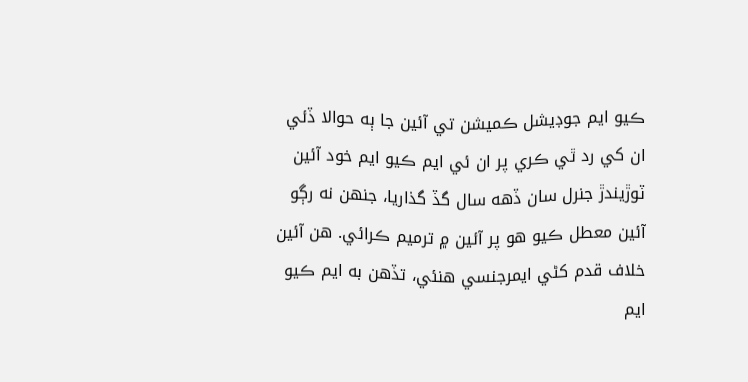ڪيو ايم جوڊيشل ڪميشن تي آئين جا ٻه حوالا ڏئي ان کي رد ٿي ڪري پر ان ئي ايم ڪيو ايم خود آئين ٽوڙيندڙ جنرل سان ڏهه سال گڏ گذاريا، جنهن نه رڳو آئين معطل ڪيو هو پر آئين ۾ ترميم ڪرائي. هن آئين خلاف قدم کڻي ايمرجنسي هنئي، تڏهن به ايم ڪيو ايم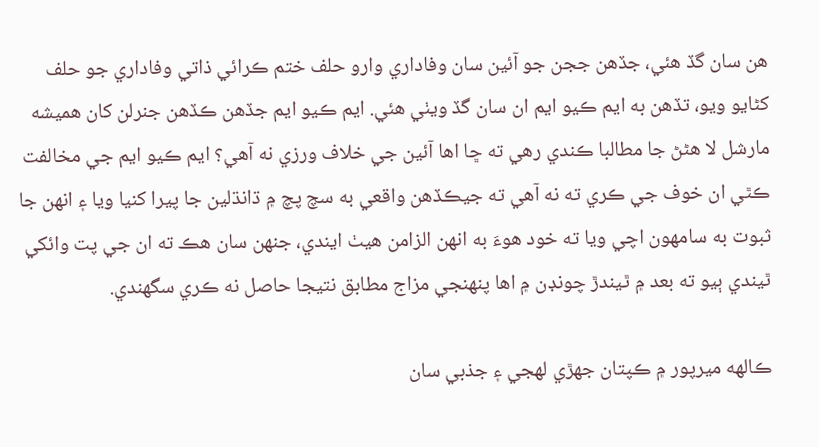هن سان گڏ هئي، جڏهن ججن جو آئين سان وفاداري وارو حلف ختم ڪرائي ذاتي وفاداري جو حلف کڻايو ويو، تڏهن به ايم ڪيو ايم ان سان گڏ ويٺي هئي. ايم ڪيو ايم جڏهن ڪڏهن جنرلن کان هميشه مارشل لا هڻڻ جا مطالبا ڪندي رهي ته ڇا اها آئين جي خلاف ورزي نه آهي؟ ايم ڪيو ايم جي مخالفت ڪٿي ان خوف جي ڪري ته نه آهي ته جيڪڏهن واقعي به سچ پچ ۾ ڌانڌلين جا پيرا کنيا ويا ۽ انهن جا ثبوت به سامهون اچي ويا ته خود هوءَ به انهن الزامن هيٺ ايندي، جنهن سان هڪ ته ان جي پت وائکي ٿيندي ٻيو ته بعد ۾ ٿيندڙ چونڊن ۾ اها پنهنجي مزاج مطابق نتيجا حاصل نه ڪري سگهندي.

ڪالهه ميرپور ۾ ڪپتان جهڙي لهجي ۽ جذبي سان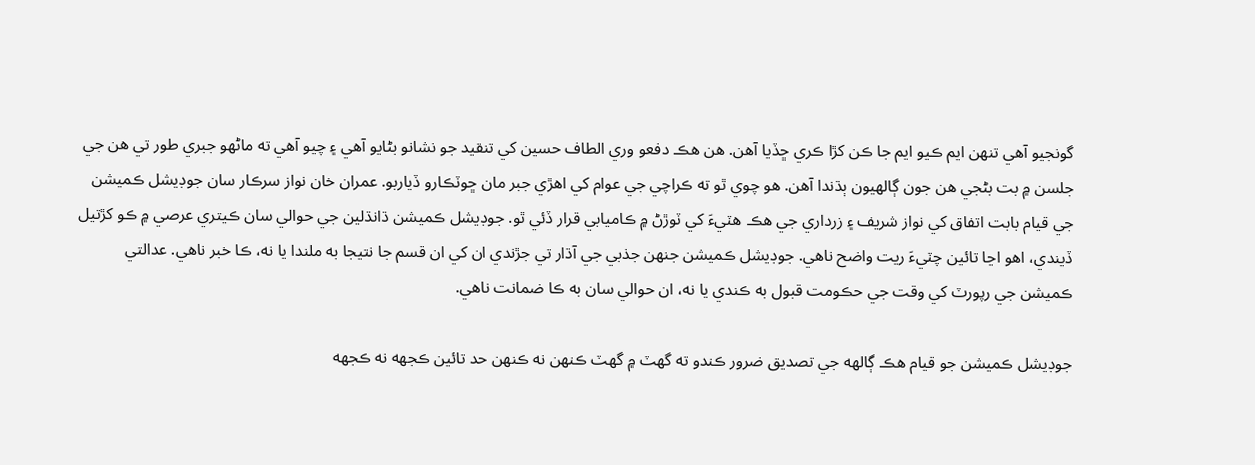گونجيو آهي تنهن ايم ڪيو ايم جا ڪن کڙا ڪري ڇڏيا آهن. هن هڪ دفعو وري الطاف حسين کي تنقيد جو نشانو بڻايو آهي ۽ چيو آهي ته ماڻهو جبري طور تي هن جي جلسن ۾ بت بڻجي هن جون ڳالهيون ٻڌندا آهن. هو چوي ٿو ته ڪراچي جي عوام کي اهڙي جبر مان ڇوٽڪارو ڏياربو. عمران خان نواز سرڪار سان جوڊيشل ڪميشن جي قيام بابت اتفاق کي نواز شريف ۽ زرداري جي هڪ هٽيءَ کي ٽوڙڻ ۾ ڪاميابي قرار ڏئي ٿو. جوڊيشل ڪميشن ڌانڌلين جي حوالي سان ڪيتري عرصي ۾ ڪو کڙتيل ڏيندي، اهو اڃا تائين چٽيءَ ريت واضح ناهي. جوڊيشل ڪميشن جنهن جذبي جي آڌار تي جڙندي ان کي ان قسم جا نتيجا به ملندا يا نه، ڪا خبر ناهي. عدالتي ڪميشن جي رپورٽ کي وقت جي حڪومت قبول به ڪندي يا نه، ان حوالي سان به ڪا ضمانت ناهي.

جوڊيشل ڪميشن جو قيام هڪ ڳالهه جي تصديق ضرور ڪندو ته گهٽ ۾ گهٽ ڪنهن نه ڪنهن حد تائين ڪجهه نه ڪجهه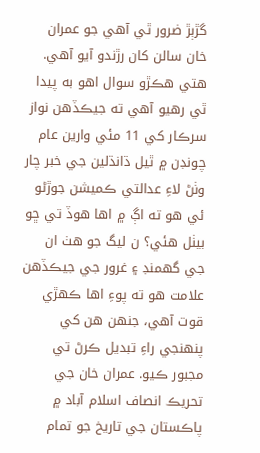گڙٻڙ ضرور ٿي آهي جو عمران خان سالن کان رڙندو آيو آهي. هتي هڪڙو سوال اهو به پيدا ٿي رهيو آهي ته جيڪڏهن نواز سرڪار کي 11 مئي وارين عام چونڊن ۾ ٿيل ڌانڌلين جي خبر چار وٺڻ لاءِ عدالتي ڪميشن جوڙڻو ئي هو ته اڳ ۾ اها هوڏ تي ڇو بيٺل هئي؟ ن ليگ جو هٺ ان جي گهمنڊ ۽ غرور جي جيڪڏهن علامت هو ته پوءِ اها ڪهڙي قوت آهي، جنهن هن کي پنهنجي راءِ تبديل ڪرڻ تي مجبور ڪيو. عمران خان جي تحريڪ انصاف اسلام آباد ۾ پاڪستان جي تاريخ جو تمام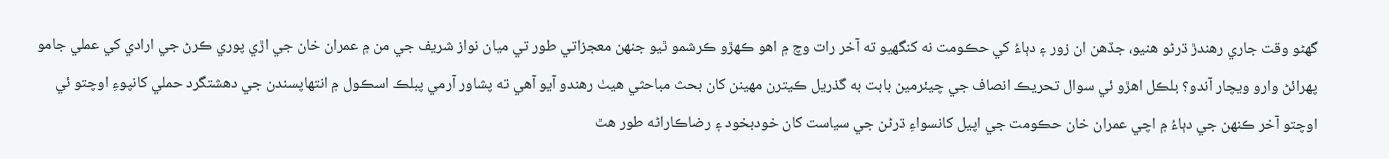گهڻو وقت جاري رهندڙ ڌرڻو هنيو، جڏهن ان زور ۽ دٻاءُ کي حڪومت نه کنگهيو ته آخر رات وچ ۾ اهو ڪهڙو ڪرشمو ٿيو جنهن معجزاتي طور تي ميان نواز شريف جي من ۾ عمران خان جي اڙي پوري ڪرڻ جي ارادي کي عملي جامو پهرائڻ وارو ويچار آندو؟ بلڪل اهڙو ئي سوال تحريڪ انصاف جي چيئرمين بابت به گذريل ڪيترن مهينن کان بحث مباحثي هيٺ رهندو آيو آهي ته پشاور آرمي پبلڪ اسڪول ۾ انتهاپسندن جي دهشتگرد حملي کانپوءِ اوچتو ئي اوچتو آخر ڪنهن جي دٻاءُ ۾ اچي عمران خان حڪومت جي اپيل کانسواءِ ڌرڻن جي سياست کان خودبخود ۽ رضاڪاراڻه طور هٿ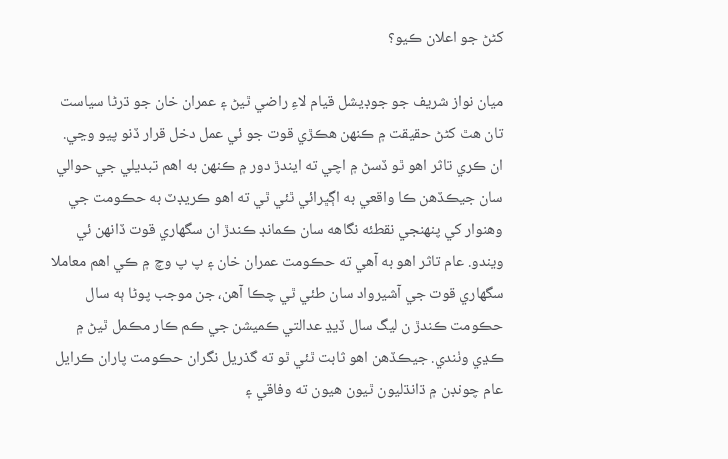کڻڻ جو اعلان ڪيو؟

ميان نواز شريف جو جوڊيشل قيام لاءِ راضي ٿيڻ ۽ عمران خان جو ڌرڻا سياست تان هٿ کڻڻ حقيقت ۾ ڪنهن هڪڙي قوت جو ئي عمل دخل قرار ڏنو پيو وڃي. ان ڪري تاثر اهو ٿو ڏسڻ ۾ اچي ته ايندڙ دور ۾ ڪنهن به اهم تبديلي جي حوالي سان جيڪڏهن ڪا واقعي به اڳڀرائي ٿئي ٿي ته اهو ڪريڊٽ به حڪومت جي وهنوار کي پنهنجي نقطئه نگاهه سان ڪمانڊ ڪندڙ ان سگهاري قوت ڏانهن ئي ويندو. عام تاثر اهو به آهي ته حڪومت عمران خان ۽ پ پ وچ ۾ ڪي اهم معاملا سگهاري قوت جي آشيرواد سان طئي ٿي چڪا آهن، جن موجب پوڻا ٻه سال حڪومت ڪندڙ ن ليگ سال ڏيڍ عدالتي ڪميشن جي ڪم ڪار مڪمل ٿيڻ ۾ ڪڍي وٺندي. جيڪڏهن اهو ثابت ٿئي ٿو ته گذريل نگران حڪومت پاران ڪرايل عام چونڊن ۾ ڌانڌليون ٿيون هيون ته وفاقي ۽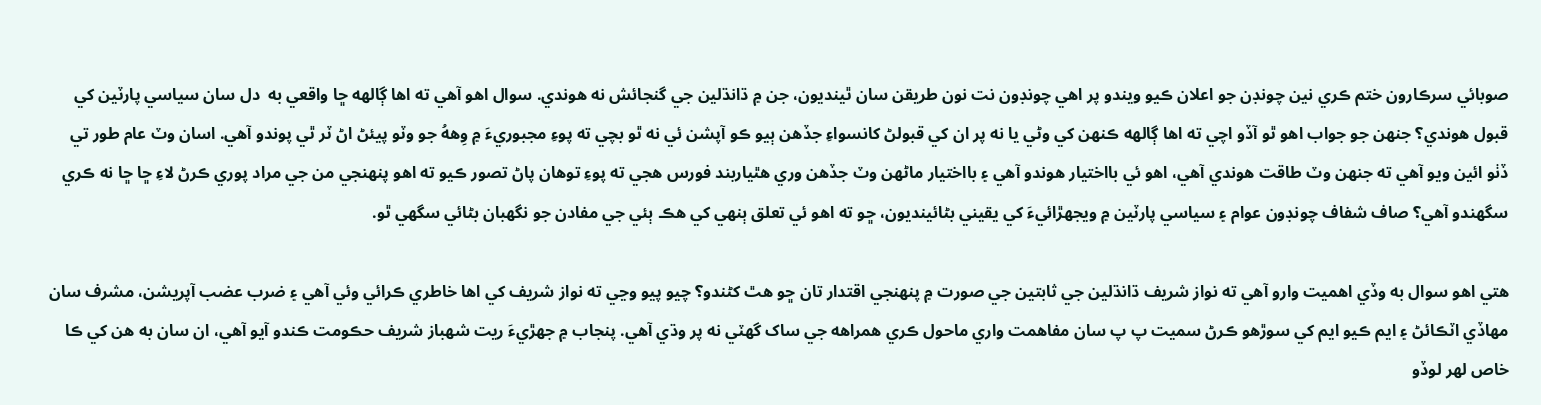صوبائي سرڪارون ختم ڪري نين چونڊن جو اعلان ڪيو ويندو پر اهي چونڊون نت نون طريقن سان ٿينديون، جن ۾ ڌانڌلين جي گنجائش نه هوندي. سوال اهو آهي ته اها ڳالهه ڇا واقعي به  دل سان سياسي پارٽين کي قبول هوندي؟ جنهن جو جواب اهو ٿو آڏو اچي ته اها ڳالهه ڪنهن کي وڻي يا نه پر ان کي قبولڻ کانسواءِ جڏهن ٻيو ڪو آپشن ئي نه ٿو بچي ته پوءِ مجبوريءَ ۾ وِههُ جو وٽو پيئڻ اڻ ٽر ٿي پوندو آهي. اسان وٽ عام طور تي ڏٺو ائين ويو آهي ته جنهن وٽ طاقت هوندي آهي، اهو ئي بااختيار هوندو آهي ۽ بااختيار ماڻهن وٽ جڏهن وري هٿياربند فورس هجي ته پوءِ توهان پاڻ تصور ڪيو ته اهو پنهنجي من جي مراد پوري ڪرڻ لاءِ ڇا ڇا نه ڪري سگهندو آهي؟ صاف شفاف چونڊون عوام ۽ سياسي پارٽين ۾ ويجهڙائيءَ کي يقيني بڻائينديون، ڇو ته اهو ئي تعلق ٻنهي کي هڪ ٻئي جي مفادن جو نگهبان بڻائي سگهي ٿو.

هتي اهو سوال به وڏي اهميت وارو آهي ته نواز شريف ڌانڌلين جي ثابتين جي صورت ۾ پنهنجي اقتدار تان ڇو هٿ کڻندو؟ چيو پيو وڃي ته نواز شريف کي اها خاطري ڪرائي وئي آهي ۽ ضرب عضب آپريشن، مشرف سان مهاڏي اٽڪائڻ ۽ ايم ڪيو ايم کي سوڙهو ڪرڻ سميت پ پ سان مفاهمت واري ماحول ڪري همراهه جي ساک گهٽي نه پر وڌي آهي. پنجاب ۾ جهڙيءَ ريت شهباز شريف حڪومت ڪندو آيو آهي، ان سان به هن کي ڪا خاص لهر لوڏو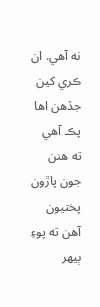نه آهي. ان ڪري کين جڏهن اها پڪ آهي ته هنن جون پاڙون پختيون آهن ته پوءِ ٻيهر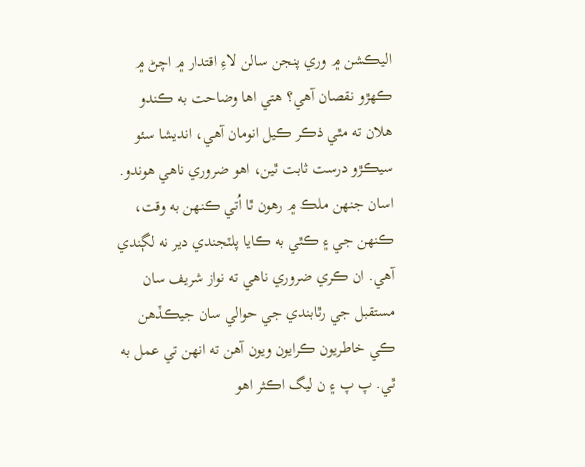اليڪشن ۾ وري پنجن سالن لاءِ اقتدار ۾ اچڻ ۾ ڪهڙو نقصان آهي؟ هتي اها وضاحت به ڪندو هلان ته مٿي ذڪر ڪيل انومان آهي، انديشا سئو سيڪڙو درست ثابت ٿين، اهو ضروري ناهي هوندو. اسان جنهن ملڪ ۾ رهون ٿا اُتي ڪنهن به وقت، ڪنهن جي ۽ ڪٿي به ڪايا پلٽجندي دير نه لڳندي آهي. ان ڪري ضروري ناهي ته نواز شريف سان مستقبل جي رٿابندي جي حوالي سان جيڪڏهن ڪي خاطريون ڪرايون ويون آهن ته انهن تي عمل به ٿي. پ پ ۽ ن ليگ اڪثر اهو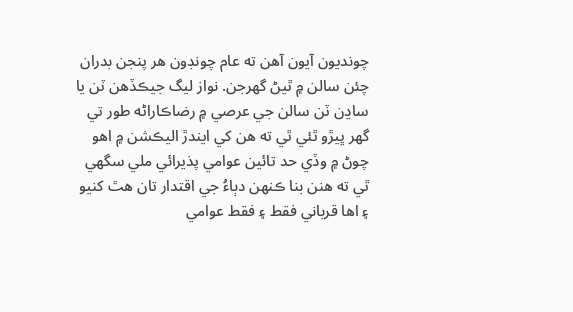چونديون آيون آهن ته عام چونڊون هر پنجن بدران چئن سالن ۾ ٿيڻ گهرجن. نواز ليگ جيڪڏهن ٽن يا ساڍن ٽن سالن جي عرصي ۾ رضاڪاراڻه طور تي گهر ڀيڙو ٿئي ٿي ته هن کي ايندڙ اليڪشن ۾ اهو چوڻ ۾ وڏي حد تائين عوامي پذيرائي ملي سگهي ٿي ته هنن بنا ڪنهن دٻاءُ جي اقتدار تان هٿ کنيو ۽ اها قرباني فقط ۽ فقط عوامي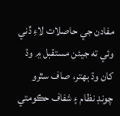مفادن جي حاصلات لاءِ ڏني وئي ته جيئن مستقبل ۾ وڌ کان وڌ بهتر، صاف سٿرو چونڊ نظام ۽ شفاف حڪومتي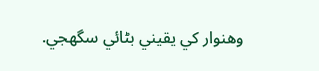وهنوار کي يقيني بڻائي سگهجي.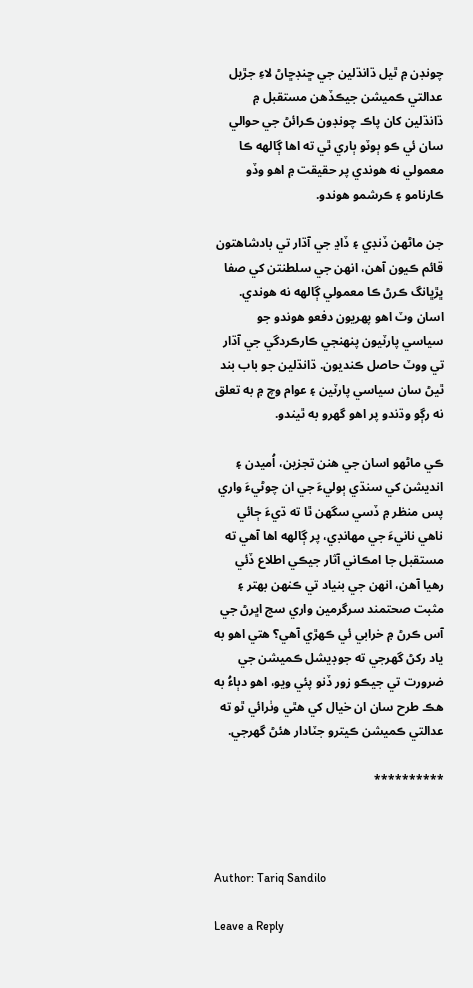چونڊن ۾ ٿيل ڌانڌلين جي ڇنڊڇاڻ لاءِ جڙيل عدالتي ڪميشن جيڪڏهن مستقبل ۾ ڌانڌلين کان پاڪ چونڊون ڪرائڻ جي حوالي سان ئي ڪو ٻوٽو ٻاري ٿي ته اها ڳالهه ڪا معمولي نه هوندي پر حقيقت ۾ اهو وڏو ڪارنامو ۽ ڪرشمو هوندو.

جن ماڻهن ڏنڊي ۽ ڏاڍ جي آڌار تي بادشاهتون قائم ڪيون آهن، انهن جي سلطنتن کي صفا ڀڙڀانگ ڪرڻ ڪا معمولي ڳالهه نه هوندي. اسان وٽ اهو پهريون دفعو هوندو جو سياسي پارٽيون پنهنجي ڪارڪردگي جي آڌار تي ووٽ حاصل ڪنديون. ڌانڌلين جو باب بند ٿيڻ سان سياسي پارٽين ۽ عوام وچ ۾ به تعلق نه رڳو وڌندو پر اهو گهرو به ٿيندو.

ڪي ماڻهو اسان جي هنن تجزين، اُميدن ۽ انديشن کي سنڌي ٻوليءَ جي ان چوڻيءَ واري پس منظر ۾ ڏسي سگهن ٿا ته ڌيءَ ڄائي ناهي نانيءَ جي مهانڊي، پر ڳالهه اها آهي ته مستقبل جا امڪاني آثار جيڪي اطلاع ڏئي رهيا آهن، انهن جي بنياد تي ڪنهن بهتر ۽ مثبت صحتمند سرگرمين واري سج اڀرڻ جي آس ڪرڻ ۾ خرابي ئي ڪهڙي آهي؟ هتي اهو به ياد رکڻ گهرجي ته جوڊيشل ڪميشن جي ضرورت تي جيڪو زور ڏنو پئي ويو، اهو دٻاءُ به هڪ طرح سان ان خيال کي هٿي وٺرائي ٿو ته عدالتي ڪميشن ڪيترو جٽادار هئڻ گهرجي.

**********



Author: Tariq Sandilo

Leave a Reply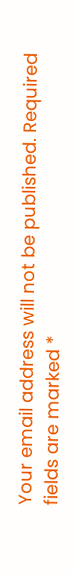Your email address will not be published. Required fields are marked *